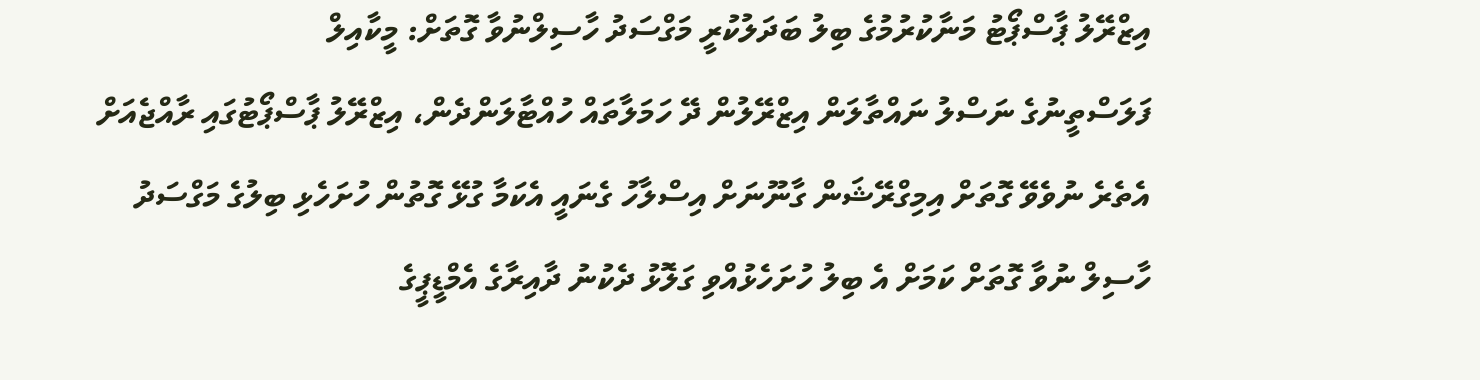އިޒްރޭލު ޕާސްޕޯޓު މަނާކުރުމުގެ ބިލު ބަދަލުކުރީ މަގްސަދު ހާސިލްނުވާ ގޮތަށް: މީކާއިލް
ފަލަސްތީނުގެ ނަސްލު ނައްތާލަން އިޒްރޭލުން ދޭ ހަމަލާތައް ހުއްޓާލަންދެން، އިޒްރޭލު ޕާސްޕޯޓުގައި ރާއްޖެއަށް އެތެރެ ނުވެވޭ ގޮތަށް އިމިގްރޭޝަން ގާނޫނަށް އިސްލާހު ގެނައީ އެކަމާ ގުޅޭ ގޮތުން ހުށަހެޅި ބިލުގެ މަގްސަދު ހާސިލް ނުވާ ގޮތަށް ކަމަށް އެ ބިލު ހުށަހެޅުއްވި ގަލޮޅު ދެކުނު ދާއިރާގެ އެމްޑީޕީގެ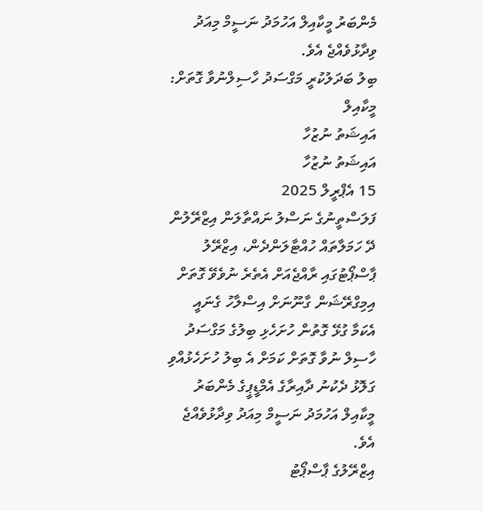މެންބަރު މީކާއިލް އަހުމަދު ނަސީމް މިއަދު ވިދާޅުވެއްޖެ އެވެ.
ބިލު ބަދަލުކުރީ މަގްސަދު ހާސިލްނުވާ ގޮތަށް: މީކާއިލް
އައިޝަތު ނުޒުހާ
އައިޝަތު ނުޒުހާ
15 އެޕްރީލް 2025
ފަލަސްތީނުގެ ނަސްލު ނައްތާލަން އިޒްރޭލުން ދޭ ހަމަލާތައް ހުއްޓާލަންދެން، އިޒްރޭލު ޕާސްޕޯޓުގައި ރާއްޖެއަށް އެތެރެ ނުވެވޭ ގޮތަށް އިމިގްރޭޝަން ގާނޫނަށް އިސްލާހު ގެނައީ އެކަމާ ގުޅޭ ގޮތުން ހުށަހެޅި ބިލުގެ މަގްސަދު ހާސިލް ނުވާ ގޮތަށް ކަމަށް އެ ބިލު ހުށަހެޅުއްވި ގަލޮޅު ދެކުނު ދާއިރާގެ އެމްޑީޕީގެ މެންބަރު މީކާއިލް އަހުމަދު ނަސީމް މިއަދު ވިދާޅުވެއްޖެ އެވެ.
އިޒްރޭލުގެ ޕާސްޕޯޓު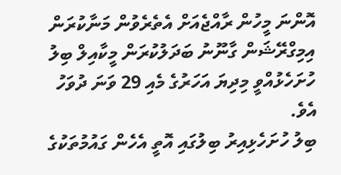އޮންނަ މީހުން ރާއްޖެއަށް އެތެރެވުން މަނާކުރަން އިމިގްރޭޝަން ގާނޫނު ބަދަލުކުރަން މީކާއިލް ބިލު ހުށަހެޅުއްވީ މިދިޔަ އަހަރުގެ މެއި 29 ވަނަ ދުވަހު އެވެ.
ބިލު ހުށަހެޅިއިރު ބިލުގައި އޮތީ އެހެން ގައުމުތަކުގެ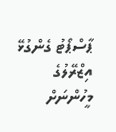ޕާސްޕޯޓު ގެންގުޅޭ އިޒްރޭލުގެ މީހުންނަށް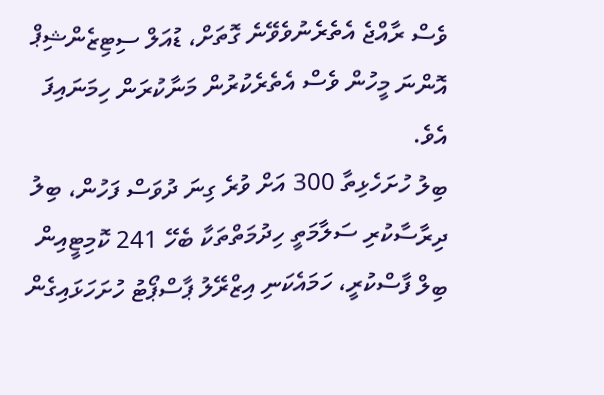ވެސް ރާއްޖެ އެތެރެނުވެވޭނެ ގޮތަށް، ޑުއަލް ސިޓިޒެންޝިޕް އޮންނަ މީހުން ވެސް އެތެރެކުރުން މަނާކުރަން ހިމަނައިފަ އެވެ.
ބިލު ހުށަހެޅިތާ 300 އަށް ވުރެ ގިނަ ދުވަސް ފަހުން، ބިލު ދިރާސާކުރި ސަލާމަތީ ހިދުމަތްތަކާ ބެހޭ 241 ކޮމިޓީއިން ބިލް ފާސްކުރީ، ހަމައެކަނި އިޒްރޭލު ޕާސްޕޯޓު ހުށަހަޅައިގެން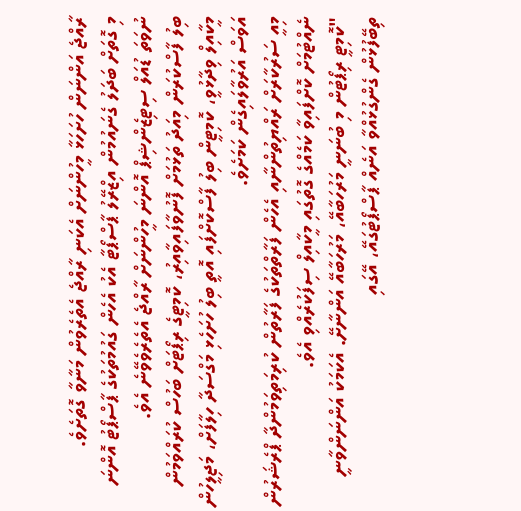ރާއްޖެ އަންނަން ހުށަހަޅާ މީހުންނަށް އެކަނި ރާއްޖެ އެތެރެވުން މަނާވާ ގޮތަށެވެ.
މި ގޮތަށް ބަދަލު ގެނައުމުން އިޒްރޭލު ޕާސްޕޯޓާ އެކު އެހެން ގައުމުތަކުގެ ޕާސްޕޯޓު އޮންނަ ނުވަތަ ޑުއަލް ސިޓިޒެންޝިޕް އޮންނަ މީހުންނަށް ރާއްޖެ އެތެރެވެވޭނެ އެވެ.
ބިލު ފާސްކުރަން މިއަދު ތަޅުމަށް ފޮނުވާފައިވާއިރު، ކޮމިޓީގެ ރިޕޯޓަށް ބަހުސް ކުރައްވަމުން މީކާއިލް ވިދާޅުވީ، ކޮމިޓީން ބިލު ފާސްކޮށްފައި އޮތީ ބިލު ހުށަހެޅި މަގްސަދާ ހިލާފަށް، މަޖިލީހުން އަވަސް އަރުވާލައިގެން ކަމަށެވެ.
މިއީ ސަރުކާރަށް ރައްޔިތުންނާއި އެހެން ފަރާތްތަކުގެ ފަރާތުން ކުރިމަތިވަމުންދާ ޕްރެޝަރުން ނެއްޓުމަށް ކޮށްފައިވާ ކަމެއްގެ ގޮތުގައި މީކާއިލް ސިފަކުރެއްވި އެވެ.
"ކޮމިޓީ ރިޕޯޓުން މި ބުނަނީ މަރުހަބާއޭ، މަރުހަބާއޭ އަންނާށޭ. އެކަމަކު އަންނަންވާނީ ތިބޭފުޅުން ގެންގުޅުއްވާ އަނެއް ޕާސްޕޯޓުގައޭ، އޭގައި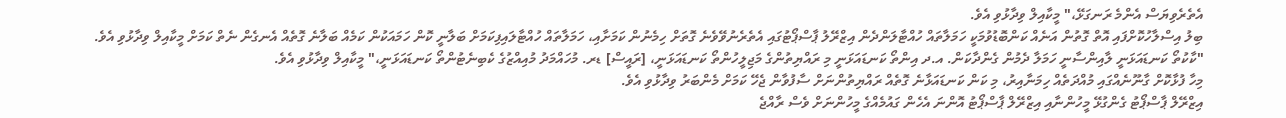އެތެރެވިޔަސް އެންމެ ރަނގަޅޭ،" މީކާއިލް ވިދާޅުވި އެވެ.
ބިލު އިސްލާހުކޮށްފައި އޮތް ގޮތުން އަނެއް ކަންބޮޑުވުމަކީ ހަމަލާތައް ހުއްޓާލަންދެން އިޒްރޭލު ޕާސްޕޯޓުގައި އެތެރެނުވޭވެނެ ގޮތަށް ހިމެނުން ކަމަށާއި، ހަމަލާތައް ހުއްޓާލައިފިކަމަށް ބަލާނީ ކޮން ހަމައަކުން ކަމެއް ބަލާނެ ގޮތެއް އެނގެން ނެތް ކަމަށް މީކާއިލް ވިދާޅުވި އެވެ.
"ކާކުތޯ ކަނޑައަޅަނީ ލާއިންސާނީ ހަމަލާ ދެމުން ގެންދާކަން. އ.ދ އިންތޯ ކަނޑައަޅަނީ މި ރައްޔިތުންގެ މަޖިލީހުންތޯ ކަނޑައަޅަނީ، [ރައީސް] ޑރ. މުހައްމަދު މުއިއްޒުގެ ކެބިނެޓުންތޯ ކަނޑައަޅަނީ،" މީކާއިލް ވިދާޅުވި އެވެ.
މިހާ ފުޅާކޮށް ގާނޫނެއްގައި މުއްދަތެއް ހިމަނާއިރު، މި ކަން ކަނޑައަޅާނެ ގޮތެއް ރައްޔިތުންނަށް ސާފުވާން ޖެހޭ ކަމަށް މެންބަރު ވިދާޅުވި އެވެ.
އިޒްރޭލް ޕާސްޕޯޓު ގެންގުޅޭ މީހުންނާއި އިޒްރޭލް ޕާސްޕޯޓު އޮންނަ އެހެން ގައުމެއްގެ މީހުންނަށް ވެސް ރާއްޖެ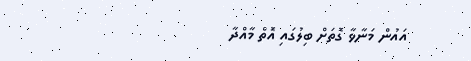އައުން މަނާވާ ގޮތަށް ބިލުގައި އޮތް މާއްދާ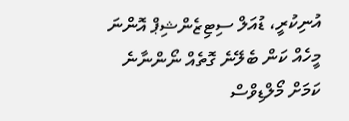އުނިކުރީ، ޑުއަލް ސިޓިޒެންޝިޕް އޮންނަ މީހެއް ކަން ބެލޭނެ ގޮތެއް ނޯންނާނެ ކަމަށް މޯލްޑިވްސް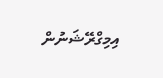އިމިގްރޭޝަނުން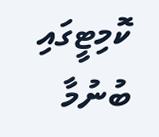ކޮމިޓީގައި ބުނުމާ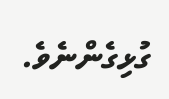ގުޅިގެންނެވެ.